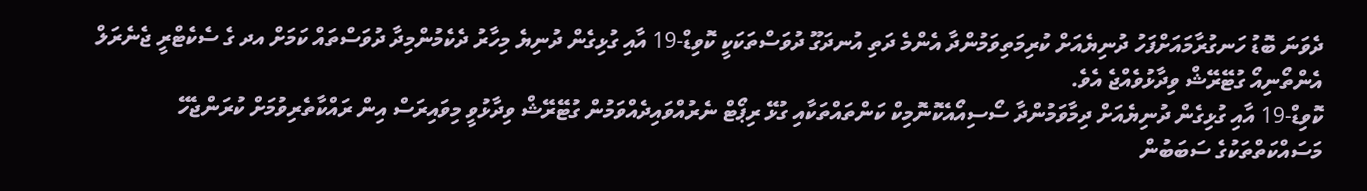ދެވަނަ ބޮޑު ހަނގުރާމައަށްފަހު ދުނިޔެއަށް ކުރިމަތިވަމުންދާ އެންމެ ދަތި އުނދަގޫ ދުވަސްތަކަކީ ކޮވިޑް-19 އާއި ގުޅިގެން ދުނިޔެ މިހާރު ދެކެމުންމިދާ ދުވަސްތައް ކަމަށް އދ ގެ ސެކެޓްރީ ޖެނެރަލް އެންތޯނިއޯ ގުޓޭރޭޝް ވިދާޅުވެއްޖެ އެވެ.
ކޮވިޑް-19 އާއި ގުޅިގެން ދުނިޔެއަށް ދިމާވަމުންދާ ސޯސިއޯއެކޮނޮމިކް ކަންތައްތަކާއި ގުޅޭ ރިޕޯޓް ނެރުއްވައިދެއްވަމުން ގުޓޭރޭޝް ވިދާޅުވީ މިވައިރަސް އިން ރައްކާތެރިވުމަށް ކުރަންޖެހޭ މަސައްކަތްތަކުގެ ސަބަބުން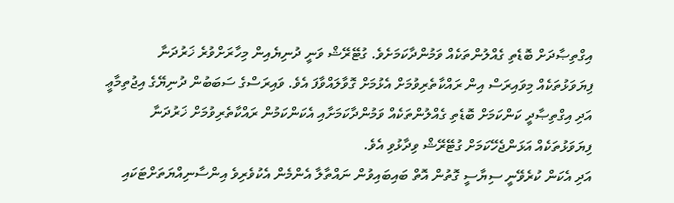އިގްތިޞާދަށް ބޮޑެތި ގެއްލުންތަކެއް ވަމުންދާކަމަށެވެ. ގުޓޭރޭޝް ވަނީ ދުނިޔެއިން މިހާރަށްވުރެ ޚަރުދަނާ ފިޔަވަޅުތަކެއް މިވައިރަސް އިން ރައްކާތެރިވުމަށް އެޅުމަށް ގޮވާލައްވާފަ އެވެ. ވައިރަސްގެ ސަބަބުން ދުނިޔޭގެ އިޖުތިމާޢީ އަދި އިގްތިޞާދީ ކަންކަމަށް ބޮޑެތި ގެއްލުންތަކެއް ވަމުންދާކަމަށާއި އެކަންކަމުން ރައްކާތެރިވުމަށް ޚަރުދަނާ ފިޔަވަޅުތަކެއް އަޅަންޖެހޭކަމަށް ގުޓޭރޭޝް ވިދާޅުވި އެވެ.
އަދި އެކަން ކުރެވޭނީ ސިޔާސީ ގޮތުން އޮތް ބައިބައިވުން ނައްތާލާ އެންމެން އެކުވެރިވެ އިންސާނިއްޔަތަށްޓަކައި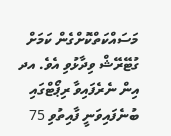މަސައްކަތްކޮށްގެން ކަމަށް ގުޓޭރޭޝް ވިދާޅުވި އެވެ. އދ އިން ނެރެފައިވާ ރިޕޯޓްގައި ބުނެފައިވަނީ ފާއިތުވި 75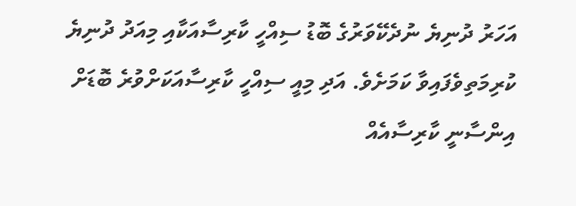އަހަރު ދުނިޔެ ނުދެކޭވަރުގެ ބޮޑު ސިއްހީ ކާރިސާއަކާއި މިއަދު ދުނިޔެ ކުރިމަތިވެފައިވާ ކަމަށެވެ. އަދި މިއީ ސިއްހީ ކާރިސާއަކަށްވުރެ ބޮޑަށް އިންސާނީ ކާރިސާއެއް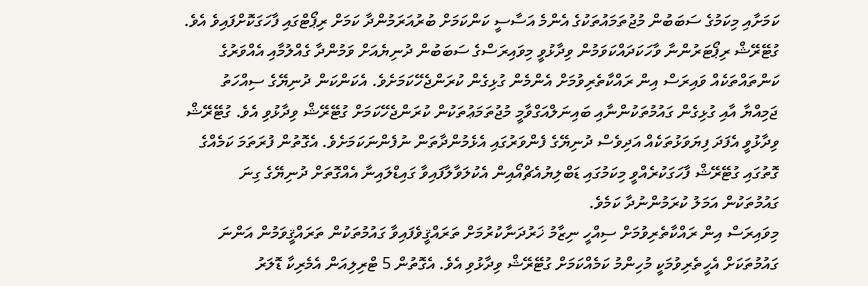ކަމަށާއި މިކަމުގެ ސަބަބުން މުޖުތަމައުތަކުގެ އެންމެ އަސާސީ ކަންކަމަށް ބުރުއަރަމުންދާ ކަމަށް ރިޕޯޓްގައި ފާހަގަކޮށްފައިވެ އެވެ.
ގުޓޭރޭޝް ރިޕޯޓަރުންނާ ވާހަކަދައްކަވަމުން ވިދާޅުވީ މިވައިރަސްގެ ސަބަބުން ދުނިޔެއަށް ވަމުންދާ ގެއްލުމާއި އެއްވަރުގެ ކަންތައްތަކެއް ވައިރަސް އިން ރައްކާތެރިވުމަށް އެންމެން ގުޅިގެން ކުރަންޖެހޭކަމަށެވެ. އެކަންކަން ދުނިޔޭގެ ސިއްހަތު ޖަމިއްޔާ އާއި ގުޅިގެން ގައުމުތަކުންނާއި ބައިނަލްއަގްވާމީ މުޖުތަމަޢުތަކުން ކުރަންޖެހޭކަމަށް ގުޓޭރޭޝް ވިދާޅުވި އެވެ. ގުޓޭރޭޝް ވިދާޅުވީ އެފަދަ ފިޔަވަޅުތަކެއް އަދިވެސް ދުނިޔޭގެ ފެންވަރުގައި އެޅެމުންދާތަން ނުފެންނަކަމަށެވެ. އެގޮތުން ފުރަތަމަ ކަމެއްގެ ގޮތުގައި ގުޓޭރޭޝް ފާހަގަކުރެއްވީ މިކަމުގައި ޑަބްލިޔުއެޗްއޯއިން އެކުލަވާލާފައިވާ ގައިޑްލައިނާ އެއްގޮތަށް ދުނިޔޭގެ ގިނަ ގައުމުތަކުން އަމަލު ކުރަމުންނުދާ ކަމެވެ.
މިވައިރަސް އިން ރައްކާތެރިވުމަށް ސިއްހީ ނިޒާމު ޚަރުދަނާކުރުމަށް ތަރައްޤީވެފައިވާ ގައުމުތަކުން ތަރައްޤީވަމުން އަންނަ ގައުމުތަކަށް އެހީތެރިވުމަކީ މުހިންމު ކަމެއްކަމަށް ގުޓޭރޭޝް ވިދާޅުވި އެވެ. އެގޮތުން 5 ޓްރިލިއަން އެމެރިކާ ޑޮލަރު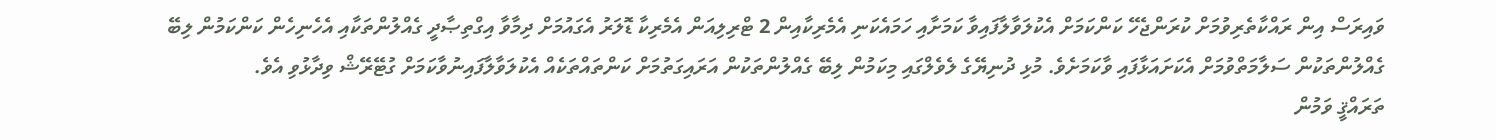ވައިރަސް އިން ރައްކާތެރިވުމަށް ކުރަންޖެހޭ ކަންކަމަށް އެކުލަވާލާފައިވާ ކަމަށާއި ހަމައެކަނި އެމެރިކާއިން 2 ޓްރިލިއަން އެމެރިކާ ޑޮލަރު އެގައުމަށް ދިމާވާ އިގްތިޞާދީ ގެއްލުންތަކާއި އެހެނިހެން ކަންކަމުން ލިބޭ ގެއްލުންތަކުން ސަލާމަތްވުމަށް އެކަށައަޅާފައި ވާކަމަށެވެ. މުޅި ދުނިޔޭގެ ލެވެލްގައި މިކަމުން ލިބޭ ގެއްލުންތަކުން އަރައިގަތުމަށް ކަންތައްތަކެއް އެކުލަވާލާފައިނުވާކަމަށް ގުޓޭރޭޝް ވިދާޅުވި އެވެ.
ތަރައްޤީ ވަމުން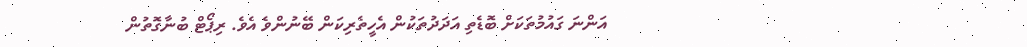އަންނަ ގައުމުތަކަށް ބޮޑެތި އަދަދުތަކުން އެހީތެރިކަން ބޭނުންވެ އެވެ. ރިޕޯޓް ބުނާގޮތުން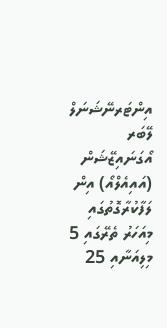އިންޓަރނޭޝަނަލް ލޭބަރ އޯގަނައިޒޭޝަން (އައިއެލްއޯ) އިން ލަފާކުރާގޮތުގައި މިއަހަރު ތެރޭގައި 5 މިލިއަނާއި 25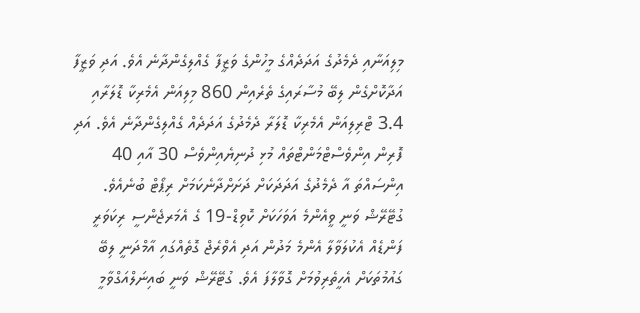މިލިއަނާއި ދެމެދުގެ އަދަދެއްގެ މީހުންގެ ވަޒީފާ ގެއްލިގެންދާނެ އެވެ. އަދި ވަޒީފާ އަދާކޮށްގެން ލިބޭ މުސާރައިގެ ތެރެއިން 860 މިލިއަން އެމެރިކާ ޑޮލަރާއި 3.4 ޓްރިލިއަން އެމެރިކާ ޑޮލަރާ ދެމެދުގެ އަދަދެއް ގެއްލިގެންދާނެ އެވެ. އަދި ފޮރިން އިންވެސްޓްމަންޓްތައް މުޅި ދުނިޔެއިންވެސް 30 އާއި 40 އިންސައްތަ އާ ދެމެދުގެ އަދަދަކަށް ދަށަށްދާނެކަމަށް ރިޕޯޓް ބުނެއެވެ.
ގުޓޭރޭޝް ވަނީ ވީއެންމެ އަވަހަކަށް ކޮވިޑް-19 ގެ އެމަރޖެންސީ ރިކަވަރީ ފަންޑެއް އެކުލަވާލާ އެންމެ މަދުން އަދި އެވްރެޖް ގޮތެއްގައި އާމްދަނީ ލިބޭ ގައުމުތަކަށް އެހީތެރިވުމަށް ގޮވާލާފަ އެވެ. ގުޓޭރޭޝް ވަނީ ބައިނަލްއަގްވާމީ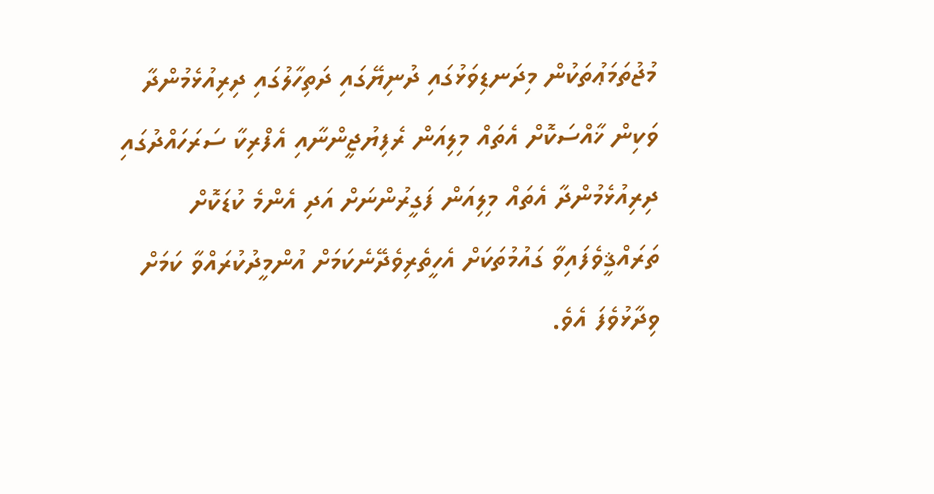މުޖުތަމަޢުތަކުން މިދަނޑިވަޅުގައި ދުނިޔޭގައި ދަތިހާލުގައި ދިރިއުޅެމުންދާ ވަކިން ޚާއްސަކޮށް އެތައް މިލިއަން ރެފިޔުޖީންނާއި އެފްރިކާ ސަރަހައްދުގައި ދިރިއުޅެމުންދާ އެތައް މިލިއަން ފަގީރުންނަށް އަދި އެންމެ ކުޑަކޮށް ތަރައްޤީވެފައިވާ ގައުމުތަކަށް އެހީތެރިވެދޭނެކަމަށް އުންމީދުކުރައްވާ ކަމަށް ވިދާޅުވެފަ އެވެ.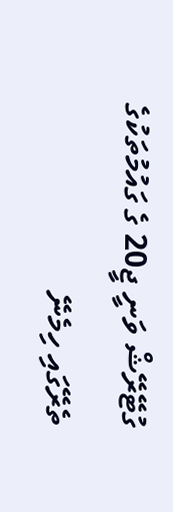ގުޓޭރޭޝް ވަނީ ޖީ20 ގެ ގައުމުތަކުގެ ތެރޭގައި ހިމެނޭ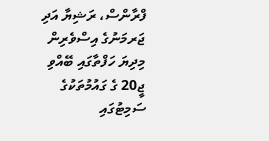ފްރާންސް، ރަޝިޔާ އަދި ޖަރމަނުގެ އިސްވެރިން މިދިޔަ ހަފްތާގައި ބޭއްވި ޖީ20 ގެ ގައުމުތަކުގެ ސަމިޓުގައި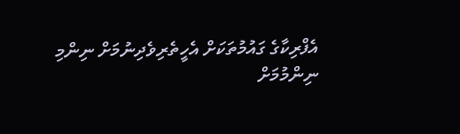އެފްރިކާގެ ގައުމުތަކަށް އެހީތެރިވެދިނުމަށް ނިންމި ނިންމުމަށް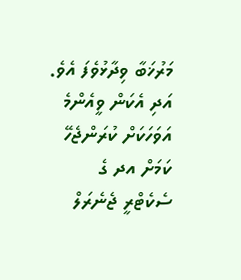މަރުޚަބާ ވިދާޅުވެފަ އެވެ. އަދި އެކަން ވީއެންމެ އަވަހަކަށް ކުރަންޖެހޭ ކަމަށް އދ ގެ ސެކެޓްރީ ޖެނެރަލް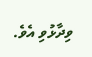ވިދާޅުވި އެވެ.